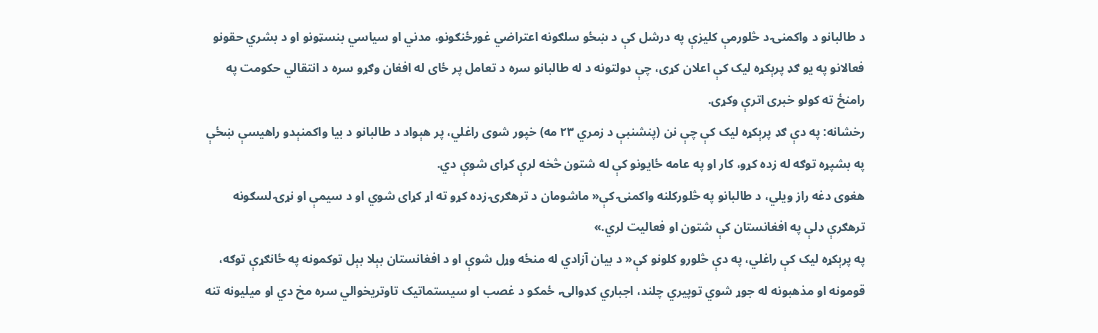د طالبانو د واکمنۍ د څلورمې کلیزې په درشل کې د ښځو سلګونه اعتراضي غورځنګونو، مدني او سیاسي بنسټونو او د بشري حقونو فعالانو په یو ګډ پرېکړه لیک کې اعلان کړی، چې دولتونه د له طالبانو سره د تعامل پر ځای له افغان وګړو سره د انتقالي حکومت په رامنځ ته کولو خبری اترې وکړی.
رخشانه: په دې ګډ پرېکړه لیک کې چې نن (پنشنبې د زمري ۲۳ مه) خپور شوی راغلي، پر هېواد د طالبانو د بیا واکمنېدو راهیسې ښځې په بشپړه توګه له زده کړو، کار او په عامه ځایونو کې له شتون څخه لرې کړای شوې دي.
هغوی دغه راز ویلي، د طالبانو په څلورکلنه واکمنۍ کې« ماشومان د ترهګرۍ زده کړو ته اړ کړای شوي او د سیمې او نړۍ لسګونه ترهګرې ډلې په افغانستان کې شتون او فعالیت لري.»
په پرېکړه لیک کې راغلي، په دې څلورو کلونو کې« د بیان آزادي له منځه وړل شوې او د افغانستان بېلا بېل توکمونه په ځانګړې توګه، قومونه او مذهبونه له جوړ شوي توپیري چلند، اجباري کډوالۍ، ځمکو د غصب او سیستماتیک تاوتریخوالي سره مخ دي او میلیونه تنه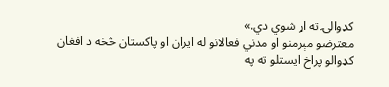کډوالۍ ته اړ شوي دي.»
معترضو مېرمنو او مدني فعالانو له ایران او پاکستان څخه د افغان کډوالو پراخ ایستلو ته په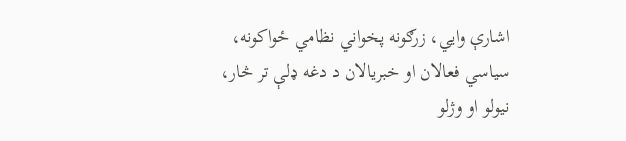اشارې وايي، زرګونه پخواني نظامي ځواکونه، سیاسي فعالان او خبریالان د دغه ډلې تر څار، نیولو او وژلو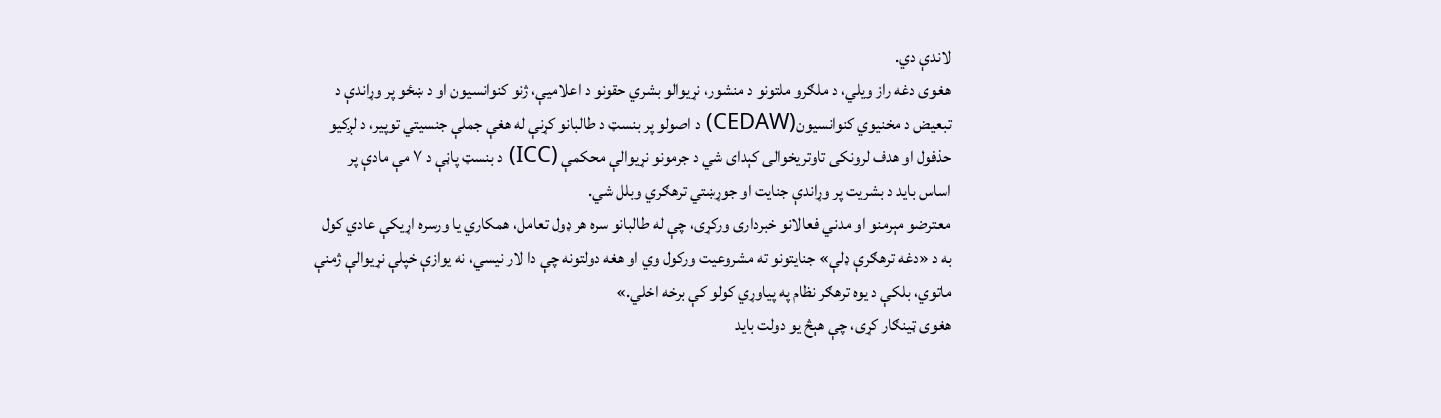لاندې دي.
هغوی دغه راز ویلي، د ملګرو ملتونو د منشور، نړیوالو بشري حقونو د اعلامیې، ژنو کنوانسیون او د ښځو پر وړاندې د تبعیض د مخنیوي کنوانسیون(CEDAW) د اصولو پر بنسټ د طالبانو کړنې له هغې جملې جنسیتي توپير، د لږکیو حذفول او هدف لرونکی تاوتریخوالی کېدای شي د جرمونو نړیوالې محکمې (ICC) د بنسټ پاڼې د ۷ مې مادې پر اساس باید د بشریت پر وړاندې جنایت او جوړښتي ترهګري وبلل شي.
معترضو مېرمنو او مدني فعالانو خبرداری ورکړی، چې له طالبانو سره هر ډول تعامل، همکاري یا ورسره اړیکې عادي کول به د «دغه ترهګرې ډلې» جنایتونو ته مشروعیت ورکول وي او هغه دولتونه چې دا لار نیسي، نه یوازې خپلې نړیوالې ژمنې ماتوي، بلکې د یوه ترهګر نظام په پياوړي کولو کې برخه اخلي.»
هغوی ټینګار کړی، چې هېڅ یو دولت باید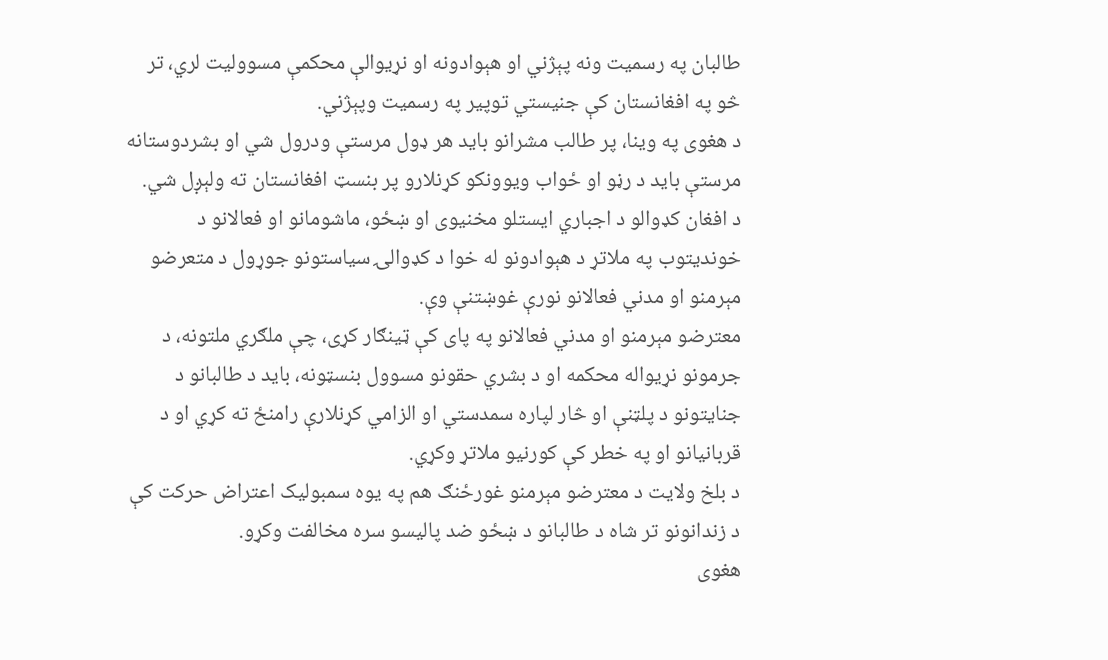طالبان په رسمیت ونه پېژني او هېوادونه او نړیوالې محکمې مسوولیت لري، تر څو په افغانستان کې جنیستي توپیر په رسمیت وپېژني.
د هغوی په وینا، پر طالب مشرانو باید هر ډول مرستې ودرول شي او بشردوستانه مرستې باید د رڼو او ځواب ویوونکو کړنلارو پر بنسټ افغانستان ته ولېږل شي.
د افغان کډوالو د اجباري ایستلو مخنیوی او ښځو، ماشومانو او فعالانو د خوندیتوب په ملاتړ د هېوادونو له خوا د کډوالۍ سیاستونو جوړول د متعرضو مېرمنو او مدني فعالانو نورې غوښتنې وې.
معترضو مېرمنو او مدني فعالانو په پای کې ټینګار کړی، چې ملګري ملتونه، د جرمونو نړیواله محکمه او د بشري حقونو مسوول بنسټونه، باید د طالبانو د جنایتونو د پلټنې او څار لپاره سمدستي او الزامي کړنلارې رامنځ ته کړي او د قربانیانو او په خطر کې کورنیو ملاتړ وکړي.
د بلخ ولایت د معترضو مېرمنو غورځنګ هم په یوه سمبولیک اعتراض حرکت کې د زندانونو تر شاه د طالبانو د ښځو ضد پالیسو سره مخالفت وکړو.
هغوی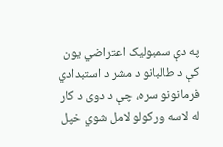په دې سمبولیک اعتراضي یون کې د طالبانو د مشر د استبدادي فرمانونو سره، چې د دوی د کار له لاسه ورکولو لامل شوي خپل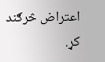اعتراض څرګند کړ.